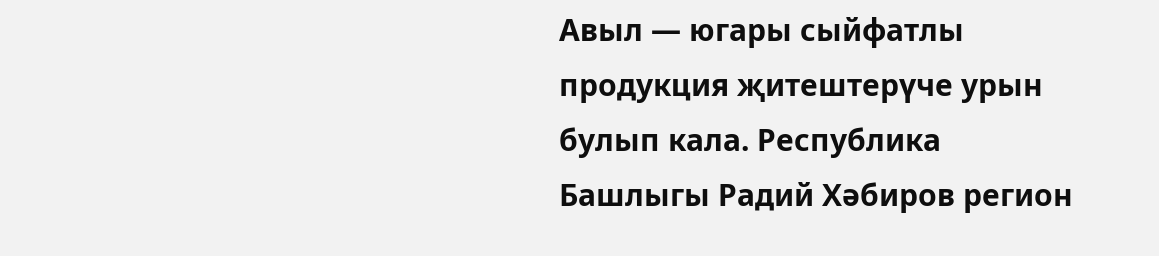Авыл ― югары сыйфатлы продукция җитештерүче урын булып кала. Республика Башлыгы Радий Хәбиров регион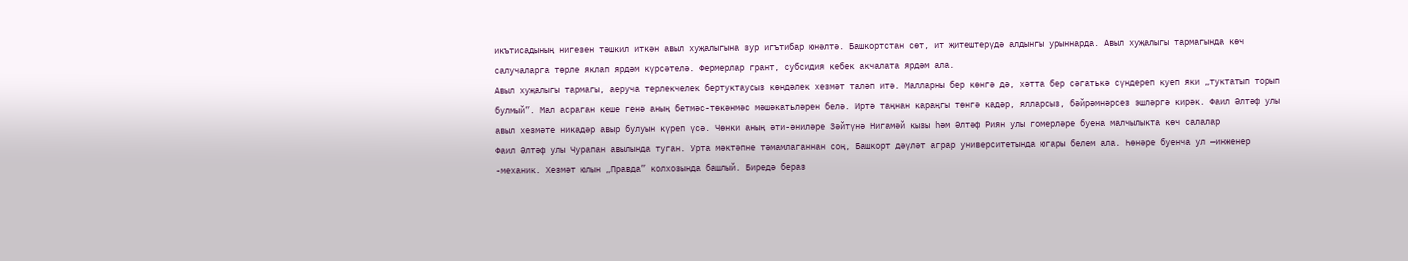икътисадының нигезен тәшкил иткән авыл хуҗалыгына зур игътибар юнәлтә. Башкортстан сөт, ит җитештерүдә алдынгы урыннарда. Авыл хуҗалыгы тармагында көч салучаларга төрле яклап ярдәм күрсәтелә. Фермерлар грант, субсидия кебек акчалата ярдәм ала.
Авыл хуҗалыгы тармагы, аеруча терлекчелек бертуктаусыз көндәлек хезмәт таләп итә. Малларны бер көнгә дә, хәтта бер сәгатькә сүндереп куеп яки „туктатып торып булмый”. Мал асраган кеше генә аның бетмәс-төкәнмәс мәшәкатьләрен белә. Иртә таңнан караңгы төнгә кадәр, ялларсыз, бәйрәмнәрсез эшләргә кирәк. Фаил Әлтәф улы авыл хезмәте никадәр авыр булуын күреп үсә. Чөнки аның әти-әниләре Зәйтүнә Нигамәй кызы һәм Әлтәф Риян улы гомерләре буена малчылыкта көч салалар
Фаил Әлтәф улы Чурапан авылында туган. Урта мәктәпне тәмамлаганнан соң, Башкорт дәүләт аграр университетында югары белем ала. Һөнәре буенча ул —инженер -механик. Хезмәт юлын „Правда” колхозында башлый. Биредә бераз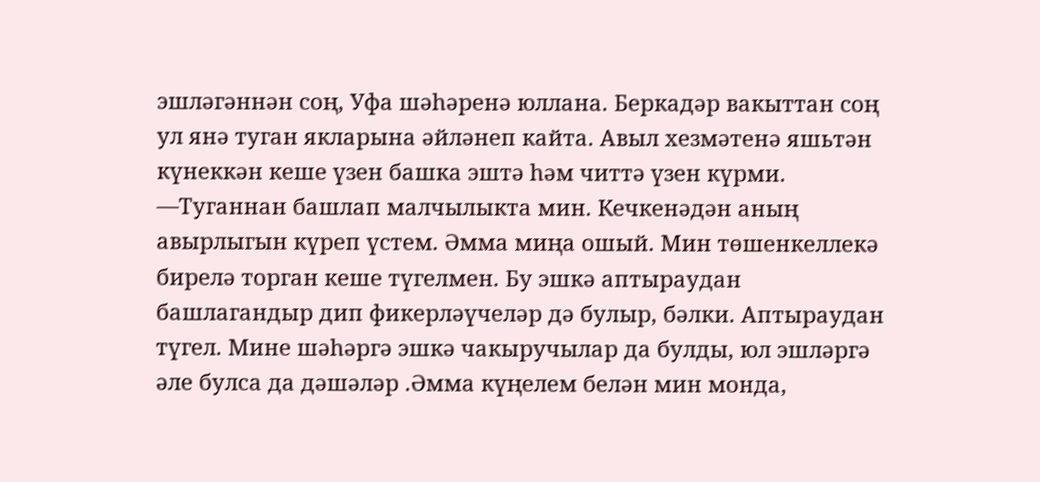эшләгәннән соң, Уфа шәһәренә юллана. Беркадәр вакыттан соң ул янә туган якларына әйләнеп кайта. Авыл хезмәтенә яшьтән күнеккән кеше үзен башка эштә һәм читтә үзен күрми.
—Туганнан башлап малчылыкта мин. Кечкенәдән аның авырлыгын күреп үстем. Әмма миңа ошый. Мин төшенкеллекә бирелә торган кеше түгелмен. Бу эшкә аптыраудан башлагандыр дип фикерләүчеләр дә булыр, бәлки. Аптыраудан түгел. Мине шәһәргә эшкә чакыручылар да булды, юл эшләргә әле булса да дәшәләр .Әмма күңелем белән мин монда,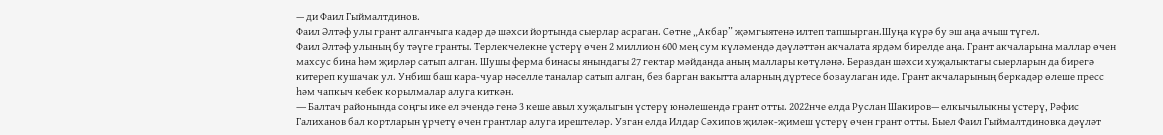— ди Фаил Гыймалтдинов.
Фаил Әлтәф улы грант алганчыга кадәр дә шәхси йортында сыерлар асраган. Сөтне „Акбар” җәмгыятенә илтеп тапшырган.Шуңа күрә бу эш аңа ачыш түгел.
Фаил Әлтәф улының бу тәүге гранты. Терлекчелекне үстерү өчен 2 миллион 600 мең сум күләмендә дәүләттән акчалата ярдәм бирелде аңа. Грант акчаларына маллар өчен махсус бина һәм җирләр сатып алган. Шушы ферма бинасы янындагы 27 гектар мәйданда аның маллары көтүләнә. Бераздан шәхси хуҗалыктагы сыерларын да бирегә китереп кушачак ул. Унбиш баш кара-чуар нәселле таналар сатып алган, без барган вакытта аларның дүртесе бозаулаган иде. Грант акчаларының беркадәр өлеше пресс һәм чапкыч кебек корылмалар алуга киткән.
― Балтач районында соңгы ике ел эчендә генә 3 кеше авыл хуҗалыгын үстерү юнәлешендә грант отты. 2022нче елда Руслан Шакиров— елкычылыкны үстерү, Рәфис Галиханов бал кортларын үрчетү өчен грантлар алуга ирештеләр. Узган елда Илдар Сәхипов җиләк-җимеш үстерү өчен грант отты. Быел Фаил Гыймалтдиновка дәүләт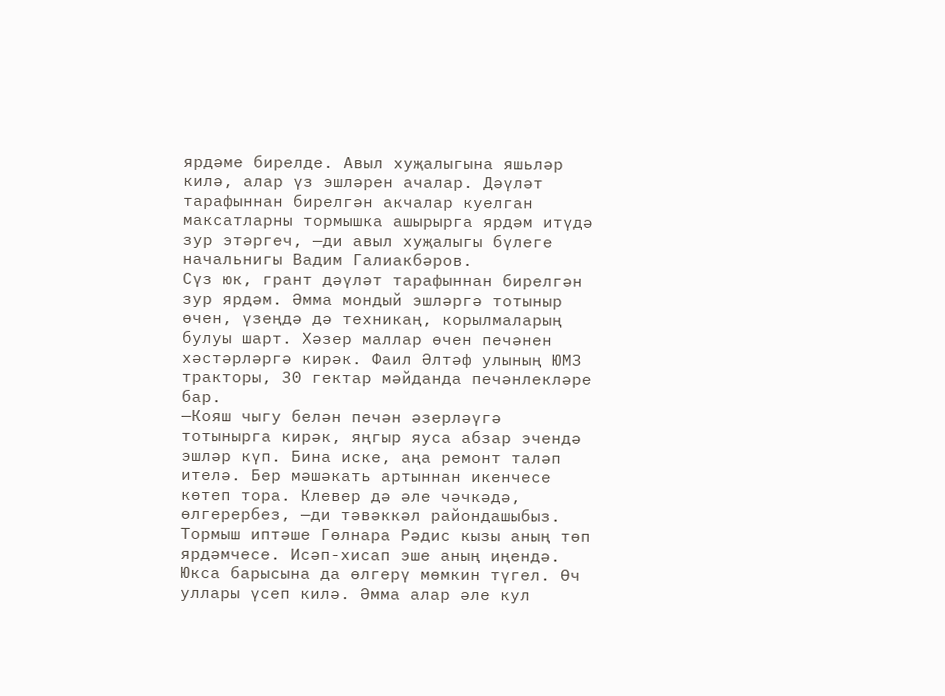ярдәме бирелде. Авыл хуҗалыгына яшьләр килә, алар үз эшләрен ачалар. Дәүләт тарафыннан бирелгән акчалар куелган максатларны тормышка ашырырга ярдәм итүдә зур этәргеч, —ди авыл хуҗалыгы бүлеге начальнигы Вадим Галиакбәров.
Сүз юк, грант дәүләт тарафыннан бирелгән зур ярдәм. Әмма мондый эшләргә тотыныр өчен, үзеңдә дә техникаң, корылмаларың булуы шарт. Хәзер маллар өчен печәнен хәстәрләргә кирәк. Фаил Әлтәф улының ЮМЗ тракторы, 30 гектар мәйданда печәнлекләре бар.
—Кояш чыгу белән печән әзерләүгә тотынырга кирәк, яңгыр яуса абзар эчендә эшләр күп. Бина иске, аңа ремонт таләп ителә. Бер мәшәкать артыннан икенчесе көтеп тора. Клевер дә әле чәчкәдә, өлгерербез, —ди тәвәккәл райондашыбыз.
Тормыш иптәше Гөлнара Рәдис кызы аның төп ярдәмчесе. Исәп-хисап эше аның иңендә. Юкса барысына да өлгерү мөмкин түгел. Өч уллары үсеп килә. Әмма алар әле кул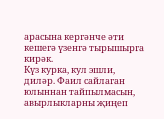арасына кергәнче әти кешегә үзенгә тырышырга кирәк.
Күз курка, кул эшли, диләр. Фаил сайлаган юлыннан тайпылмасын, авырлыкларны җиңеп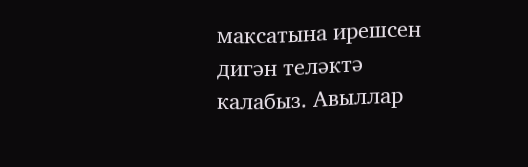максатына ирешсен дигән теләктә калабыз. Авыллар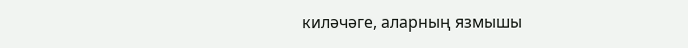киләчәге, аларның язмышы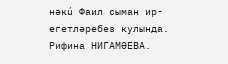нәкú Фаил сыман ир-егетләребез кулында.
Рифина НИГАМӘЕВА.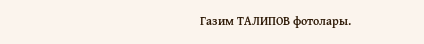Газим ТАЛИПОВ фотолары.